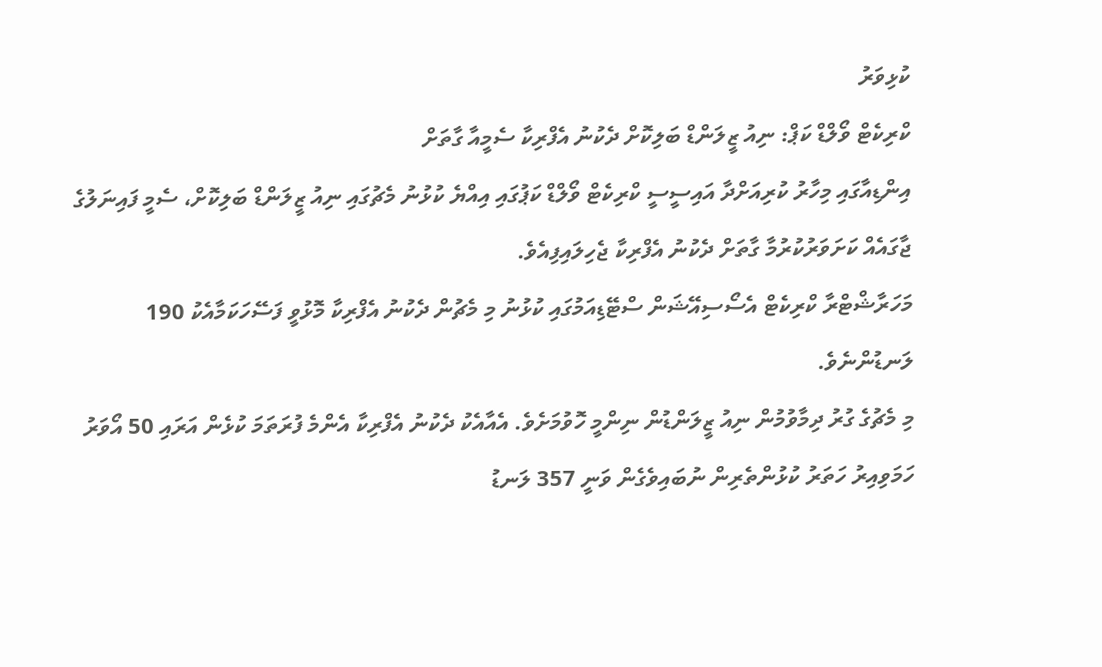ކުޅިވަރު
ކްރިކެޓް ވޯލްޑް ކަޕް: ނިއު ޒީލަންޑް ބަލިކޮށް ދެކުނު އެފްރިކާ ސެމީއާ ގާތަށް
އިންޑިއާގައި މިހާރު ކުރިއަށްދާ އައިސީސީ ކްރިކެޓް ވޯލްޑް ކަޕުގައި އިއްޔެ ކުޅުނު މެޗުގައި ނިއު ޒީލަންޑް ބަލިކޮށް، ސެމީ ފައިނަލުގެ ޖާގައެއް ކަށަވަރުކުރުމާ ގާތަށް ދެކުނު އެފްރިކާ ޖެހިލައިފިއެވެ.
މަހަރާޝްޓްރާ ކްރިކެޓް އެސޯސިއޭޝަން ސްޓޭޑިއަމުގައި ކުޅުނު މި މެޗުން ދެކުނު އެފްރިކާ މޮޅުވީ ފަސޭހަކަމާއެކު 190 ލަނޑުންނެވެ.
މި މެޗުގެ ގުރު ދިމާވުމުން ނިއު ޒީލަންޑުން ނިންމީ ހޮވުމަށެވެ. އެއާއެކު ދެކުނު އެފްރިކާ އެންމެ ފުރަތަމަ ކުޅެން އަރައި 50 އޯވަރު ހަމަވިއިރު ހަތަރު ކުޅުންތެރިން ނުބައިވެގެން ވަނީ 357 ލަނޑު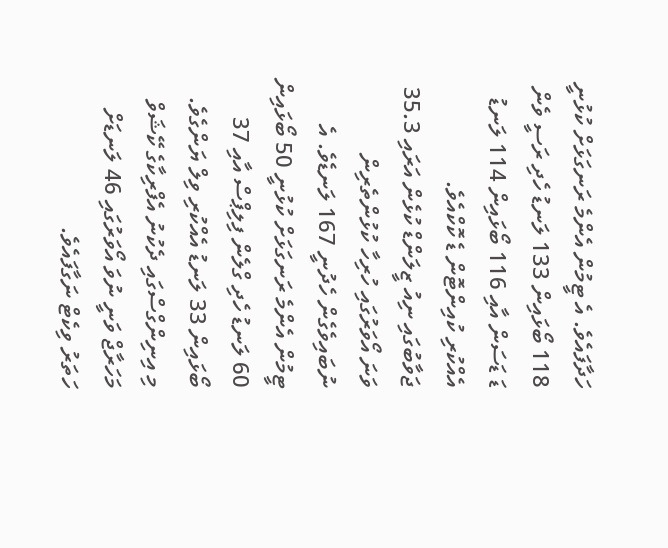ހަދާފައެވެ. އެ ޓީމުން އެންމެ ރަނގަޅަށް ކުޅުނީ 118 ބޯޅައިން 133 ލަނޑު ހެދި ރަސީ ވެން ޑަ ޑަސަން އާއި 116 ބޯޅައިން 114 ލަނޑު އެއްކުރި ކުއިންޓޮން ޑެ ކޮކްއެވެ.
ޖަވާބުގައި ނިއު ޒީލަންޑް ކުޅެން އަރައި 35.3 ވަނަ އޯވަރުގައި ހުރިހާ ކުޅުންތެރިން ނުބައިވެގެން ހެދުނީ 167 ލަނޑެވެ. އެ ޓީމުން އެންމެ ރަނގަޅަށް ކުޅުނީ 50 ބޯޅައިން 60 ލަނޑު ހެދި ގްލެން ފިލިޕްސް އާއި 37 ބޯޅައިން 33 ލަނޑު އެއްކުރި ވިލް ޔަންގެވެ.
މި އިނިންގްސްގައި ދެކުނު އެފްރިކާގެ ކޭޝަވް މަހަރާޖް ވަނީ ނުވަ އޯވަރުގައި 46 ލަނޑަށް ހަތަރު ވިކެޓް ނަގާފައެވެ.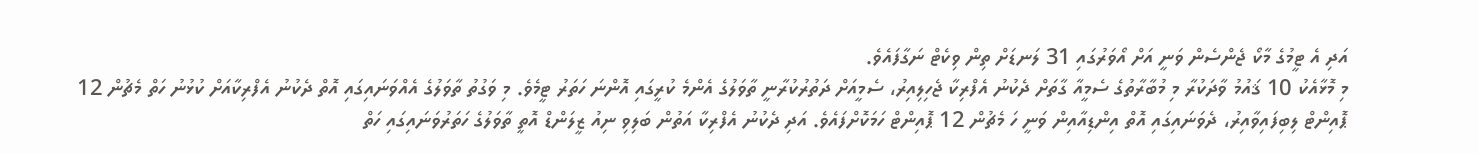އަދި އެ ޓީމުގެ މާކޯ ޖެންސެން ވަނީ އަށް އޯވަރުގައި 31 ލަނޑަށް ތިން ވިކެޓް ނަގާފައެވެ.
މި މޮޅާއެކު 10 ޤައުމު ވާދަކުރާ މި މުބާރާތުގެ ސެމީއާ ގާތަށް ދެކުނު އެފްރިކާ ޖެހިލިއިރު، ސެމީއަށް ދަތުރުކުރާނީ ތާވަލުގެ އެންމެ ކުރީގައި އޮންނަ ހަތަރު ޓީމެވެ. މި ވަގުތު ތާވަލުގެ އެއްވަނައިގައި އޮތް ދެކުނު އެފްރިކާއަށް ކުޅުނު ހަތް މެޗުން 12 ޕޮއިންޓް ލިބިފައިވާއިރު، ދެވަނައިގައި އޮތް އިންޑިއާއިން ވަނީ ހަ މެޗުން 12 ޕޮއިންޓް ހަމަކޮށްފައެވެ. އަދި ދެކުނު އެފްރިކާ އަތުން ބަލިވި ނިއު ޒީލަންޑް އޮތީ ތާވަލުގެ ހަތަރުވަނައިގައި ހަތް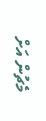މެޗުން އަށް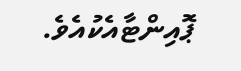ޕޮއިންޓާއެކުއެވެ.